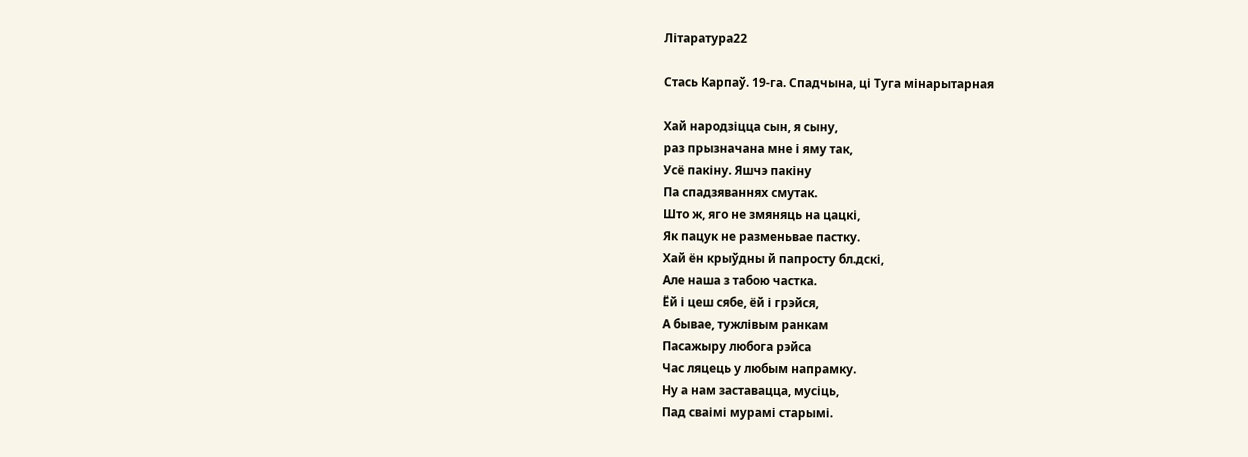Літаратура22

Стась Карпаў. 19-га. Спадчына, ці Туга мінарытарная

Хай народзіцца сын, я сыну,
раз прызначана мне і яму так,
Усё пакіну. Яшчэ пакіну
Па спадзяваннях смутак.
Што ж, яго не змяняць на цацкі,
Як пацук не разменьвае пастку.
Хай ён крыўдны й папросту бл.дскі,
Але наша з табою частка.
Ёй і цеш сябе, ёй і грэйся,
А бывае, тужлівым ранкам
Пасажыру любога рэйса
Час ляцець у любым напрамку.
Ну а нам заставацца, мусіць,
Пад сваімі мурамі старымі.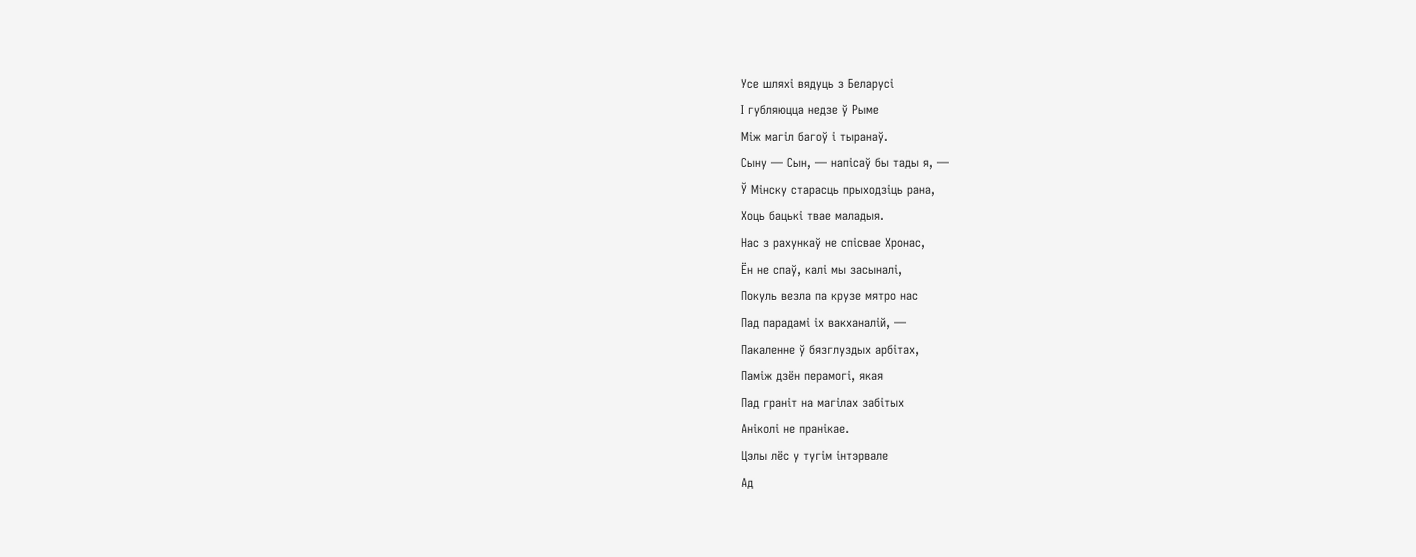Усе шляхі вядуць з Беларусі
І губляюцца недзе ў Рыме
Між магіл багоў і тыранаў.
Сыну — Сын, — напісаў бы тады я, —
Ў Мінску старасць прыходзіць рана,
Хоць бацькі твае маладыя.
Нас з рахункаў не спісвае Хронас,
Ён не спаў, калі мы засыналі,
Покуль везла па крузе мятро нас
Пад парадамі іх вакханалій, —
Пакаленне ў бязглуздых арбітах,
Паміж дзён перамогі, якая
Пад граніт на магілах забітых
Аніколі не пранікае.
Цэлы лёс у тугім інтэрвале
Ад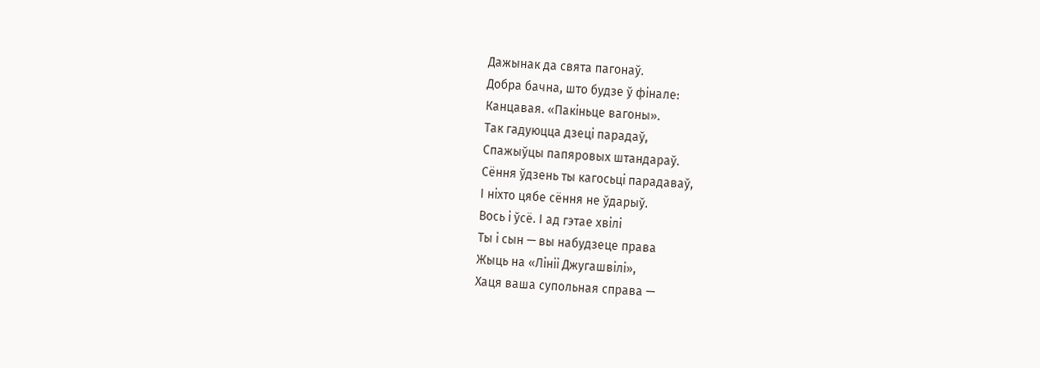Дажынак да свята пагонаў.
Добра бачна, што будзе ў фінале:
Канцавая. «Пакіньце вагоны».
Так гадуюцца дзеці парадаў,
Спажыўцы папяровых штандараў.
Сёння ўдзень ты кагосьці парадаваў,
І ніхто цябе сёння не ўдарыў.
Вось і ўсё. І ад гэтае хвілі
Ты і сын — вы набудзеце права
Жыць на «Лініі Джугашвілі»,
Хаця ваша супольная справа —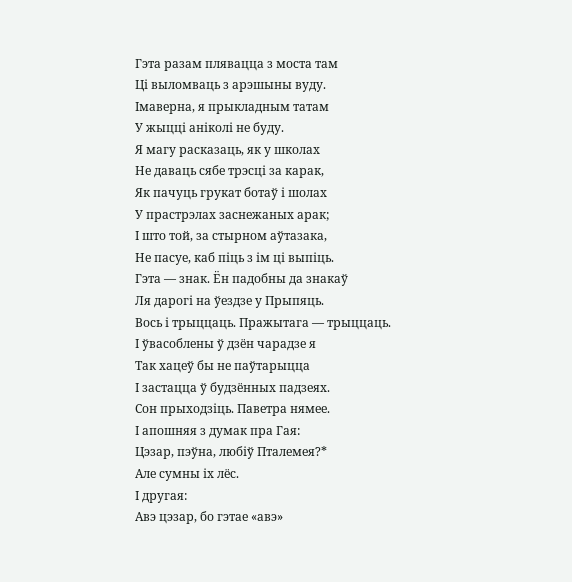Гэта разам плявацца з моста там
Ці выломваць з арэшыны вуду.
Імаверна, я прыкладным татам
У жыцці аніколі не буду.
Я магу расказаць, як у школах
Не даваць сябе трэсці за карак,
Як пачуць грукат ботаў і шолах
У прастрэлах заснежаных арак;
І што той, за стырном аўтазака,
Не пасуе, каб піць з ім ці выпіць.
Гэта — знак. Ён падобны да знакаў
Ля дарогі на ўездзе у Прыпяць.
Вось і трыццаць. Пражытага — трыццаць.
І ўвасоблены ў дзён чарадзе я
Так хацеў бы не паўтарыцца
І застацца ў будзённых падзеях.
Сон прыходзіць. Паветра нямее.
І апошняя з думак пра Гая:
Цэзар, пэўна, любіў Пталемея?*
Але сумны іх лёс.
І другая:
Авэ цэзар, бо гэтае «авэ»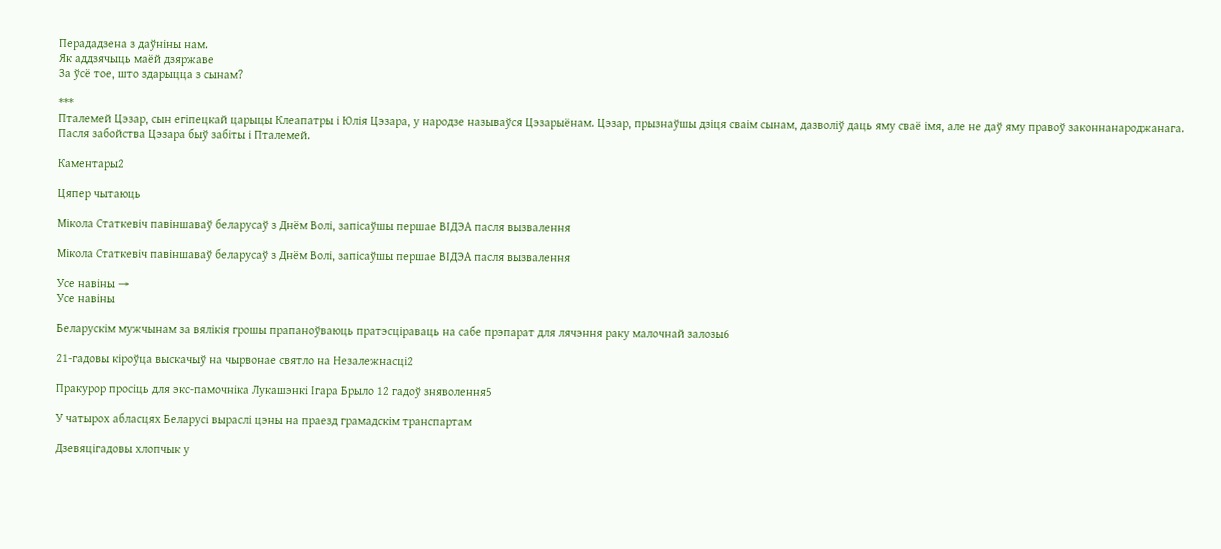Перададзена з даўніны нам.
Як аддзячыць маёй дзяржаве
За ўсё тое, што здарыцца з сынам?

***
Пталемей Цэзар, сын егіпецкай царыцы Клеапатры і Юлія Цэзара, у народзе называўся Цэзарыёнам. Цэзар, прызнаўшы дзіця сваім сынам, дазволіў даць яму сваё імя, але не даў яму правоў законнанароджанага. Пасля забойства Цэзара быў забіты і Пталемей.

Каментары2

Цяпер чытаюць

Мікола Статкевіч павіншаваў беларусаў з Днём Волі, запісаўшы першае ВІДЭА пасля вызвалення

Мікола Статкевіч павіншаваў беларусаў з Днём Волі, запісаўшы першае ВІДЭА пасля вызвалення

Усе навіны →
Усе навіны

Беларускім мужчынам за вялікія грошы прапаноўваюць пратэсціраваць на сабе прэпарат для лячэння раку малочнай залозы6

21‑гадовы кіроўца выскачыў на чырвонае святло на Незалежнасці2

Пракурор просіць для экс-памочніка Лукашэнкі Ігара Брыло 12 гадоў зняволення5

У чатырох абласцях Беларусі выраслі цэны на праезд грамадскім транспартам

Дзевяцігадовы хлопчык у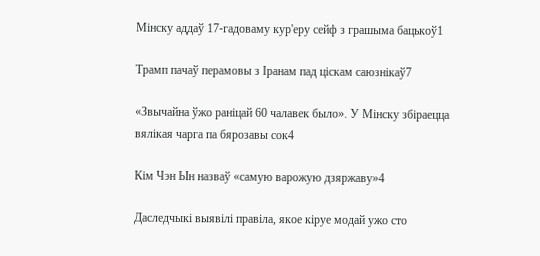Мінску аддаў 17‑гадоваму кур'еру сейф з грашыма бацькоў1

Трамп пачаў перамовы з Іранам пад ціскам саюзнікаў7

«Звычайна ўжо раніцай 60 чалавек было». У Мінску збіраецца вялікая чарга па бярозавы сок4

Кім Чэн Ын назваў «самую варожую дзяржаву»4

Даследчыкі выявілі правіла, якое кіруе модай ужо сто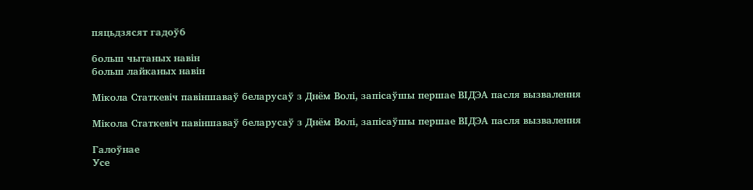пяцьдзясят гадоў6

больш чытаных навін
больш лайканых навін

Мікола Статкевіч павіншаваў беларусаў з Днём Волі, запісаўшы першае ВІДЭА пасля вызвалення

Мікола Статкевіч павіншаваў беларусаў з Днём Волі, запісаўшы першае ВІДЭА пасля вызвалення

Галоўнае
Усе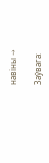навіны →

Заўвага: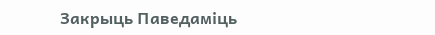Закрыць Паведаміць